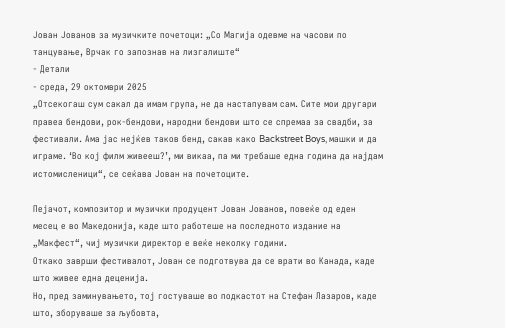Јован Јованов за музичките почетоци: „Со Магија одевме на часови по танцување, Врчак го запознав на лизгалиште“
- Детали
- среда, 29 октомври 2025
„Отсекогаш сум сакал да имам група, не да настапувам сам. Сите мои другари правеа бендови, рок-бендови, народни бендови што се спремаа за свадби, за фестивали. Ама јас нејќев таков бенд, сакав како Backstreet Boys, машки и да играме. ‘Во кој филм живееш?’, ми викаа, па ми требаше една година да најдам истомисленици“, се сеќава Јован на почетоците.

Пејачот, композитор и музички продуцент Јован Јованов, повеќе од еден месец е во Македонија, каде што работеше на последното издание на „Макфест“, чиј музички директор е веќе неколку години.
Откако заврши фестивалот, Јован се подготвува да се врати во Канада, каде што живее една деценија.
Но, пред заминувањето, тој гостуваше во подкастот на Стефан Лазаров, каде што, зборуваше за љубовта,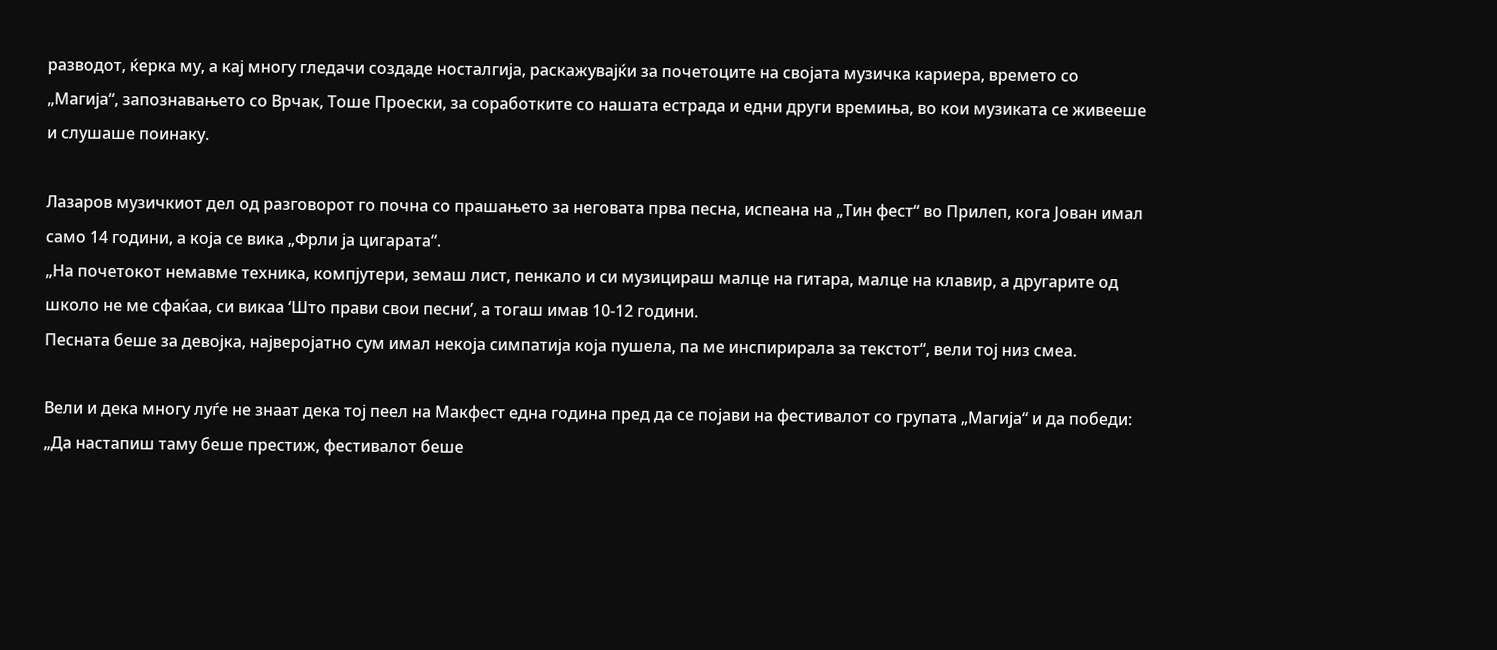разводот, ќерка му, а кај многу гледачи создаде носталгија, раскажувајќи за почетоците на својата музичка кариера, времето со „Магија“, запознавањето со Врчак, Тоше Проески, за соработките со нашата естрада и едни други времиња, во кои музиката се живееше и слушаше поинаку.

Лазаров музичкиот дел од разговорот го почна со прашањето за неговата прва песна, испеана на „Тин фест“ во Прилеп, кога Јован имал само 14 години, а која се вика „Фрли ја цигарата“.
„На почетокот немавме техника, компјутери, земаш лист, пенкало и си музицираш малце на гитара, малце на клавир, а другарите од школо не ме сфаќаа, си викаа ‘Што прави свои песни’, а тогаш имав 10-12 години.
Песната беше за девојка, најверојатно сум имал некоја симпатија која пушела, па ме инспирирала за текстот“, вели тој низ смеа.

Вели и дека многу луѓе не знаат дека тој пеел на Макфест една година пред да се појави на фестивалот со групата „Магија“ и да победи:
„Да настапиш таму беше престиж, фестивалот беше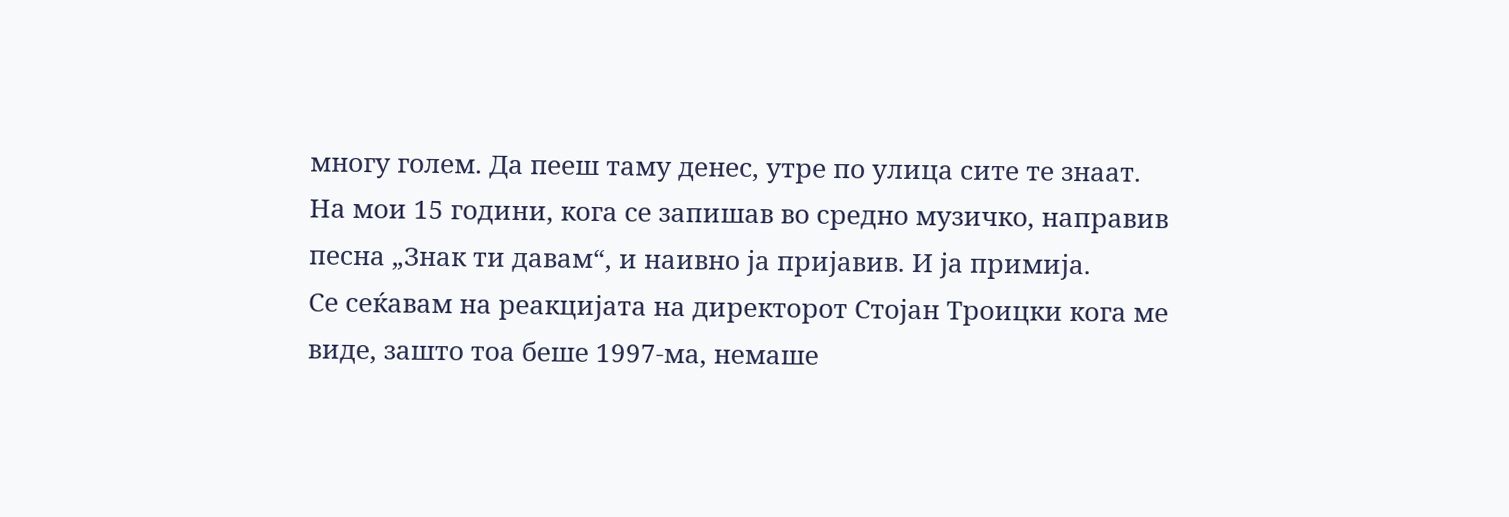многу голем. Да пееш таму денес, утре по улица сите те знаат.
На мои 15 години, кога се запишав во средно музичко, направив песна „Знак ти давам“, и наивно ја пријавив. И ја примија.
Се сеќавам на реакцијата на директорот Стојан Троицки кога ме виде, зашто тоа беше 1997-ма, немаше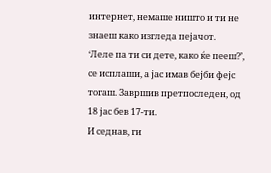интернет, немаше ништо и ти не знаеш како изгледа пејачот.
‘Леле па ти си дете, како ќе пееш?’, се исплаши, а јас имав бејби фејс тогаш. Завршив претпоследен, од 18 јас бев 17-ти.
И седнав, ги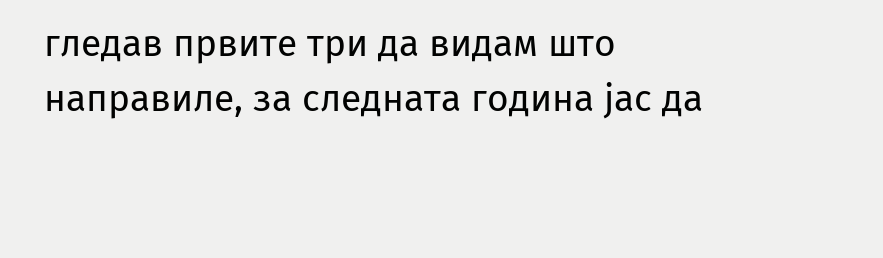гледав првите три да видам што направиле, за следната година јас да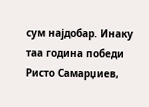сум најдобар. Инаку таа година победи Ристо Самарџиев,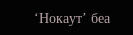‘Нокаут’ беа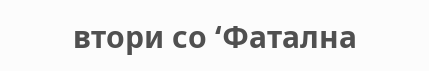втори со ‘Фатална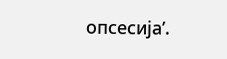опсесија’.